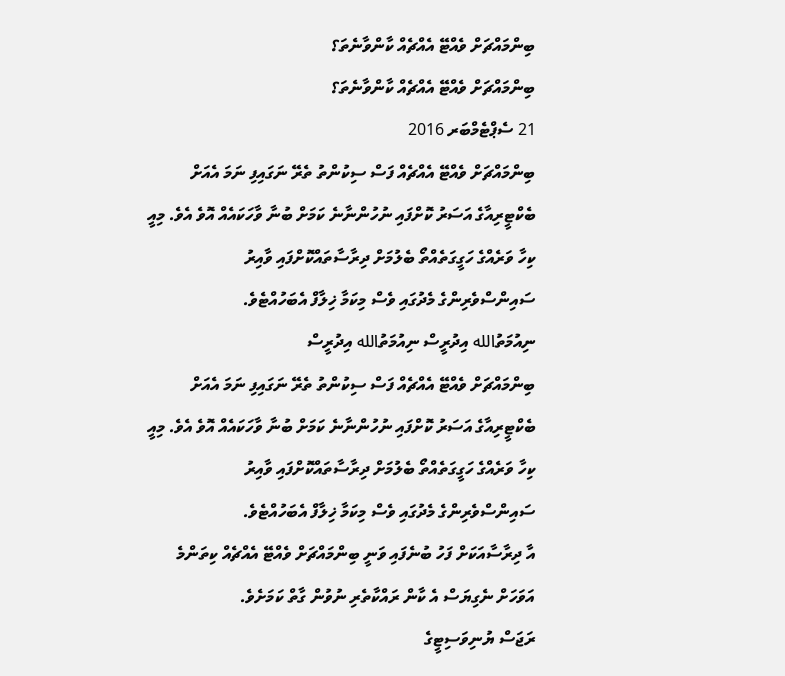ބިންމައްޗަށް ވެއްޓޭ އެއްޗެއް ކާންވާނެތަ؟
ބިންމައްޗަށް ވެއްޓޭ އެއްޗެއް ކާންވާނެތަ؟
21 ސެޕްޓެމްބަރ 2016
ބިންމައްޗަށް ވެއްޓޭ އެއްޗެއް ފަސް ސިކުންތު ތެރޭ ނަގައިފި ނަމަ އެއަށް ބެކްޓީރިއާގެ އަސަރު ކޮށްފައި ނުހުންނާނެ ކަމަށް ބުނާ ވާހަކައެއް އޮވެ އެވެ. މިއީ ކިހާ ވަރެއްގެ ހަގީގަތެއްތޯ ބެލުމަށް ދިރާސާތައްކޮށްފައި ވާއިރު ސައިންސްވެރިންގެ މެދުގައި ވެސް މިކަމާ ޚިލާފް އެބަހުއްޓެވެ.
ނިއުމަތުالله އިދުރީސް ނިއުމަތުالله އިދުރީސް
ބިންމައްޗަށް ވެއްޓޭ އެއްޗެއް ފަސް ސިކުންތު ތެރޭ ނަގައިފި ނަމަ އެއަށް ބެކްޓީރިއާގެ އަސަރު ކޮށްފައި ނުހުންނާނެ ކަމަށް ބުނާ ވާހަކައެއް އޮވެ އެވެ. މިއީ ކިހާ ވަރެއްގެ ހަގީގަތެއްތޯ ބެލުމަށް ދިރާސާތައްކޮށްފައި ވާއިރު ސައިންސްވެރިންގެ މެދުގައި ވެސް މިކަމާ ޚިލާފް އެބަހުއްޓެވެ.
އާ ދިރާސާއަކަށް ފަހު ބުނެފައި ވަނީ ބިންމައްޗަށް ވެއްޓޭ އެއްޗެއް ކިތަންމެ އަވަހަށް ނެގިޔަސް އެ ކާން ރައްކާތެރި ނުވުން ގާތް ކަމަށެވެ.
ރަޖަސް ޔުނިވަސިޓީގެ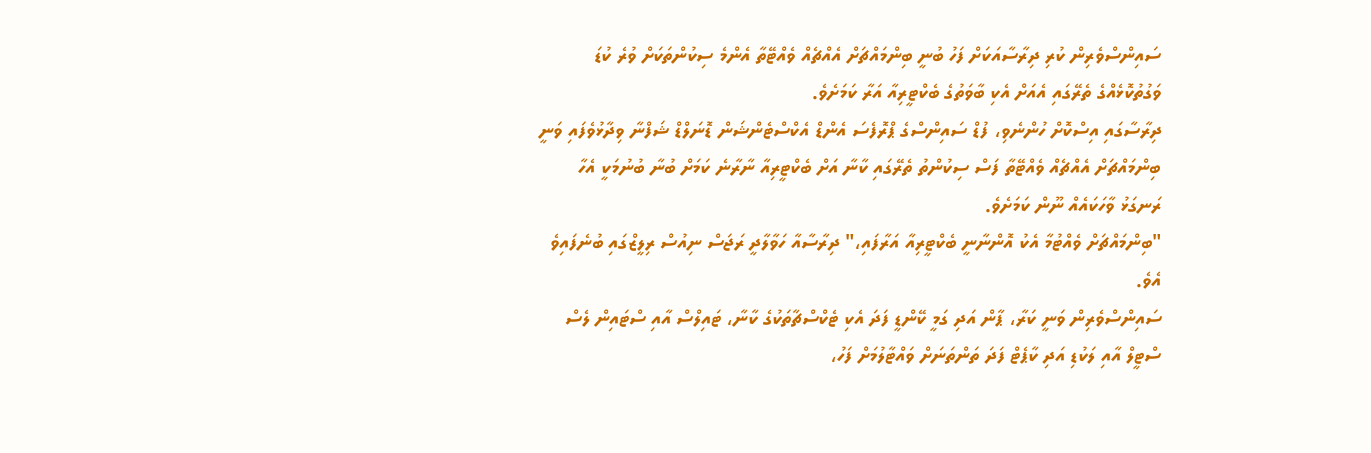ސައިންސްވެރިން ކުރި ދިރާސާއަކަށް ފަހު ބުނީ ބިންމައްޗަށް އެއްޗެއް ވެއްޓޭތާ އެންމެ ސިކުންތަކަށް ވުރެ ކުޑަ ވަގުތުކޮޅެއްގެ ތެރޭގައި އެއަށް އެކި ބާވަތުގެ ބެކްޓީރިއާ އަރާ ކަމަށެވެ.
ދިރާސާގައި އިސްކޮށް ހުންނެވި، ފުޑް ސައިންސްގެ ޕްރޮފެސަ އެންޑް އެކްސްޓެންޝަން ޑޮނަލްޑް ޝަފްނާ ވިދާޅުވެފައި ވަނީ ބިންމައްޗަށް އެއްޗެއް ވެއްޓޭތާ ފަސް ސިކުންތު ތެރޭގައި ކާނާ އަށް ބެކްޓީރިއާ ނާރާނެ ކަމަށް ބުނާ ބުނުމަކީ އެހާ ރަނގަޅު ވާހަކައެއް ނޫން ކަމަށެވެ.
"ބިންމައްޗަށް ވެއްޓުމާ އެކު އޮންނާނީ ބެކްޓީރިއާ އަރާފައި،" ދިރާސާއާ ހަވާލާދީ ރަޖަސް ނިއުސް ރިލީޒްގައި ބުނެފައިވެ އެވެ.
ސައިންސްވެރިން ވަނީ ކަރާ، ޕާން އަދި ގަމީ ކޭންޑީ ފަދަ އެކި ޓެކްސްޗާތަކުގެ ކާނާ، ޓައިލްސް އާއި ސްޓައިން ލެސް ސްޓީލް އާއި ލަކުޑި އަދި ކާޕެޓް ފަދަ ތަންތަނަށް ވައްޓާލުމަށް ފަހު،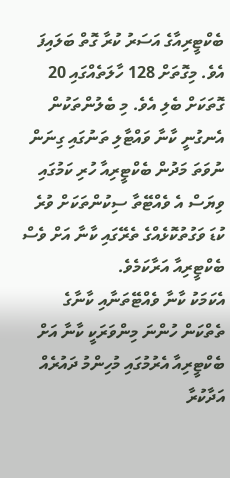ބެކްޓީރިއާގެ އަސަރު ކުރާ ގޮތް ބަލައިފަ އެވެ. މިގޮތަށް 128 ހާލަތެއްގައި 20 ގޮތަކަށް ބެލި އެވެ. މި ބެލުންތަކުން އެނގުނީ ކާނާ ވައްޓާލި ތަނުގައި ގިނަން ނުވަތަ މަދުން ބެކްޓީރިއާ ހުރި ކަމުގައި ވިޔަސް އެ ވެއްޓޭތާ ސިކުންތަކަށް ވުރެ ކުޑަ ވަގުތުކޮޅެއްގެ ތެރޭގައި ކާނާ އަށް ވެސް ބެކްޓީރިއާ އަރާކަމެވެ.
އެކަމަކު ކާނާ ވެއްޓޭތަނާއި ކާނާގެ ތެތްކަން ހުންނަ މިންވަރަކީ ކާނާ އަށް ބެކްޓީރިއާ އެރުމުގައި މުހިންމު ދައުރެއް އަދާކުރާ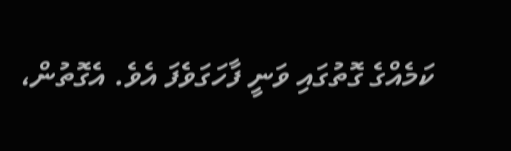ކަމެއްގެ ގޮތުގައި ވަނީ ފާހަގަވެފަ އެވެ. އެގޮތުން،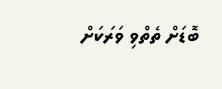ބޮޑަށް ތެތްވި ވަރަކަށް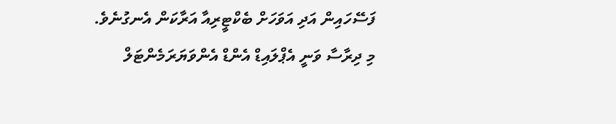ފަސޭހައިން އަދި އަވަހަށް ބެކްޓީރިއާ އަރާކަން އެނގުނެވެ.
މި ދިރާސާ ވަނީ އެޕްލައިޑް އެންޑް އެންވަޔަރަމެންޓަލް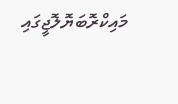މައިކްރޮބަޔޮލޮޖީގައި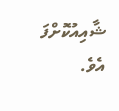ޝާއިއުކޮށްފަ އެވެ.